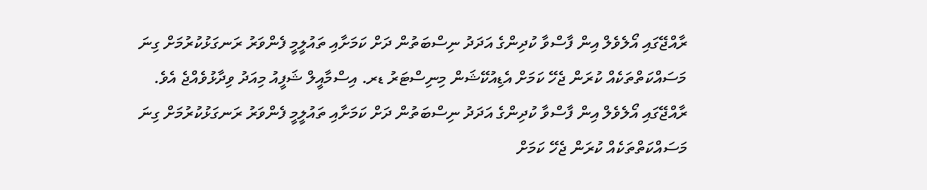ރާއްޖޭގައި އޯލެވެލް އިން ފާސްވާ ކުދިންގެ އަދަދު ނިސްބަތުން ދަށް ކަމަށާއި ތައުލީމީ ފެންވަރު ރަނގަޅުކުރުމަށް ގިނަ މަސައްކަތްތަކެއް ކުރަން ޖެހޭ ކަމަށް އެޑިއުކޭޝަން މިނިސްޓަރު ޑރ. އިސްމާއީލް ޝަފީއު މިއަދު ވިދާޅުވެއްޖެ އެވެ.
ރާއްޖޭގައި އޯލެވެލް އިން ފާސްވާ ކުދިންގެ އަދަދު ނިސްބަތުން ދަށް ކަމަށާއި ތައުލީމީ ފެންވަރު ރަނގަޅުކުރުމަށް ގިނަ މަސައްކަތްތަކެއް ކުރަން ޖެހޭ ކަމަށް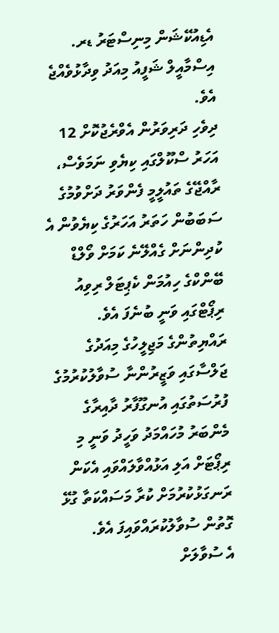އެޑިއުކޭޝަން މިނިސްޓަރު ޑރ. އިސްމާއީލް ޝަފީއު މިއަދު ވިދާޅުވެއްޖެ އެވެ.
ދިވެހި ދަރިވަރުން އެވްރެޖުކޮށް 12 އަހަރު ސްކޫލްގައި ކިޔެވި ނަމަވެސް، ރާއްޖޭގެ ތައުލީމީ ފެންވަރު ދަށްވުމުގެ ސަބަބުން ހަތަރު އަހަރުގެ ކިޔެވުން އެ ކުދިންނަށް ގެއްލޭނެ ކަމަށް ވޯލްޑް ބޭންކްގެ ހިއުމަން ކެޕިޓަލް ރިވިއު ރިޕޯޓްގައި ވަނީ ބުނެފަ އެވެ.
ރައްޔިތުންގެ މަޖިލީހުގެ މިއަދުގެ ޖަލްސާގައި ވަޒީރުންނާ ސުވާލުކުރުމުގެ ފުރުސަތުގައި އުނގޫފާރު ދާއިރާގެ މެންބަރު މުހައްމަދު ވަހީދު ވަނީ މި ރިޕޯޓަށް އަލި އަޅުއްވާލައްވައި އެކަން ރަނގަޅުކުރުމަށް ކުރާ މަސައްކަތާ ގުޅޭ ގޮތުން ސުވާލުކުރައްވައިފަ އެވެ.
އެ ސުވާލަށް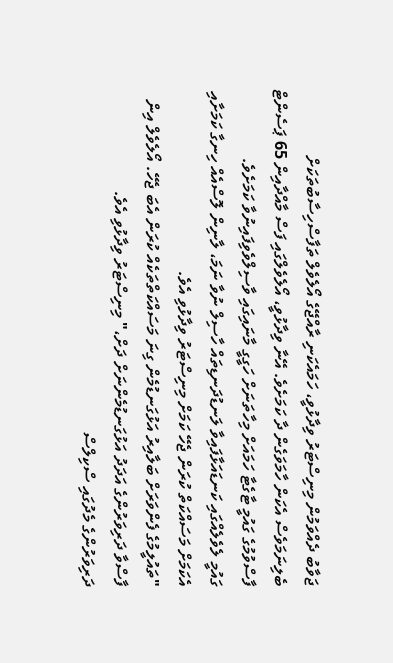ޖަވާބު ދެއްވަމުން މިނިސްޓަރު ވިދާޅުވީ، ހަމައެކަނި ރާއްޖޭގެ އޯލެވެލް ތަފާސްހިސާބުތަކަށް ބެލިނަމަވެސް އެކަން ހާމަވަގެން ދާ ކަމަށެވެ. އޭނާ ވިދާޅުވީ، އޯލެވެލްގައި ފަސް މާއްދާއިން 65 ޕަސެންޓް ފާސްވުމުގެ ގައުމީ ޓާގެޓާ ހަމައަށް މިހާތަނަށް ހަގީގީ މާނައިގައި ވާސިލްވެވިފައިނުވާ ކަމަށެވެ.
ގައުމީ ލެވެލެއްގައި ކަނޑައަޅާފައިވާ ލަނޑުދަނޑިތައް ހާސިލް ނުވާ ނަމަ، ލާނިން ލޮސްއެއް ހިނގާ ކަމަށާއި އެކަމަށް މަސައްކަތް ކުރަން ޖެހޭ ކަމަށް މިނިސްޓަރު ވިދާޅުވި އެވެ.
"ތައުލީމުގެ ފެންވަރަށް ބަލާއިރު އަޅުގަނޑުމެން ގިނަ މަސައްކަތްތަކެއް ކުރަން އެބަ ޖެހޭ. އޯލެވެލް އިން ފާސްވާ ދަރިވަރުންގެ އަދަދު އަޅުގަނޑުމެންނަށް ދަށް،" މިނިސްޓަރު ވިދާޅުވި އެވެ.
ދަރިވަރުންގެ މެދުގައި ސްކިލްސް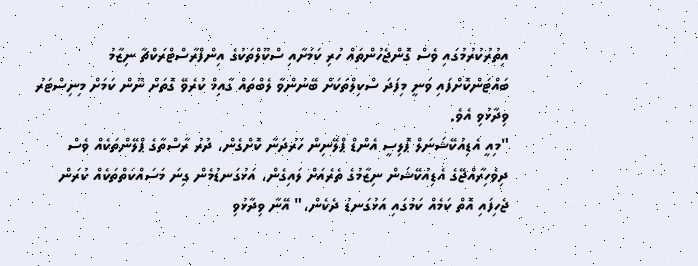އިތުރުކުރުމުގައި ވެސް ގޮންޖެހުންތައް ހުރި ކަމަށާއި ސްކޫލްތަކުގެ އިންފްރާސްޓްރަކްޗާ ނިޒާމު ބައްޓަންކޮށްފައި ވަނީ މިފަދަ ސްކިލްތަކަށް ބޭނުންވާ ލެބްތައް ގާއިމް ކުރެވޭ ގޮތަށް ނޫން ކަމަށް މިނިސްޓަރު ވިދާޅުވި އެވެ.
"މިއީ އެޑިއުކޭޝަނަލް ޕޮލިސީ އެންޑް ޕްލޭނިން ހަރުދަނާ ކޮށްގެން، ދުރު ރާސްތާގެ ޕްލޭންތަކެއް ވެސް ދިވެހިރާއްޖޭގެ އެޑިއުކޭޝަން ނިޒާމުގެ ތެރެއަށް ލައިގެން، އަޅުގަނޑުމެން ގިނަ މަސައްކަތްތަކެއް ކުރަން ޖެހިފައި އޮތް ކަމެއް ކަމުގައި އަޅުގަނޑު ދެކެން،" އޭނާ ވިދާޅުވި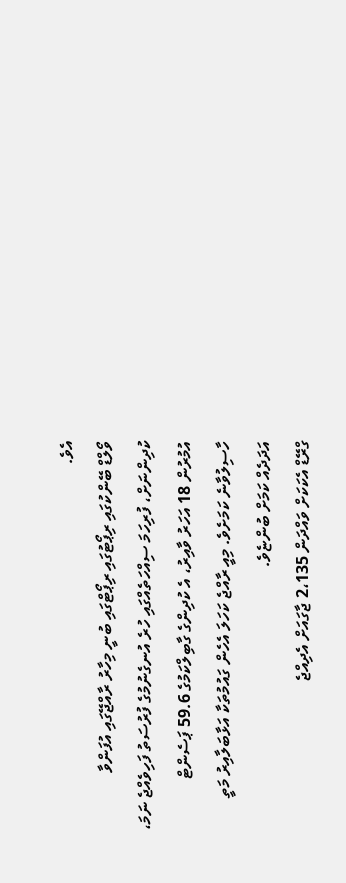އެވެ.
ވޯލްޑް ބޭންކުގައި ރިޕޯޓުގައި ރިޕޯޓްގައި ބުނީ މިހާރު ރާއްޖޭގައި އުފަންވާ ކުދިންނަށް، ފުރިހަމަ ސިއްހަތެއްގައި ހުރެ އުނގެނުމުގެ ފުރުސަތު ފަހިވެއްޖެ ނަމަ، އުމުރުން 18 އަހަރު ވާއިރު، އެ ކުދިންގެ ގާބިލްކަމުގެ 59.6 ޕަސެންޓް ހާސިލުވާނެ ކަމަށެވެ. މިއީ ރާއްޖެ ކަހަލަ އެހެން ގައުމުތަކާ އަޅާބަލާއިރު މަތީ އަދަދެއް ކަމަށް ބުންޏެވެ.
ގްރޭޑް އެކަކަށް ވައްދަން 2،135 ޖާގައަށް އެދިއްޖެ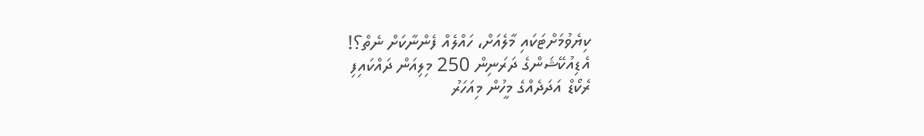ކިޔެވުމަށްޓަކައި މާލެއަށް، ހައްލެއް ފެންނާކަށް ނެތް؟!
އެޑިއުކޭޝަންގެ ދަރަނިން 250 މިލިއަން ދައްކައިފި
ރެކޯޑް އަދަދެއްގެ މީހުން މިއަހަރު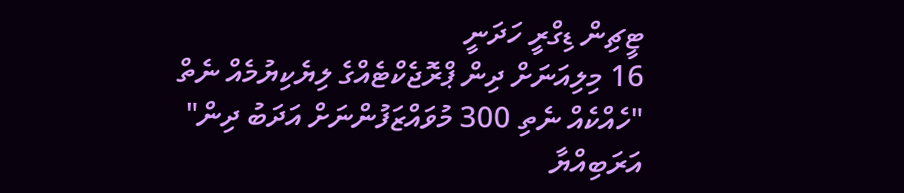ޓީޗިން ޑިގްރީ ހަދަނީ
16 މިލިއަނަށް ދިން ޕްރޮޖެކްޓެއްގެ ލިޔެކިޔުމެއް ނެތް
"ހެއްކެއް ނެތި 300 މުވައްޒަފުންނަށް އަދަބު ދިން"
އަރަބިއްޔާ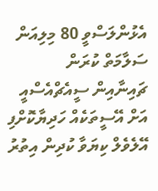އެޅުންލަސްވީ 80 މިލިއަން ސަލާމަތް ކުރަން
ޗައިނާއިން ސީއެޗްއެސްއީ އަށް އޭސީތަކެއް ހަދިޔާކޮށްފި
އޭލެވެލް ކިޔަވާ ކުދިން އިތުރު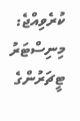ކުރެވިއްޖެ: މިނިސްޓަރު
ޓީޗަރުންގެ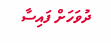ދުވަހަށް ފައިސާ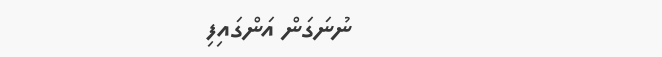ނުނަގަން އަންގައިފި